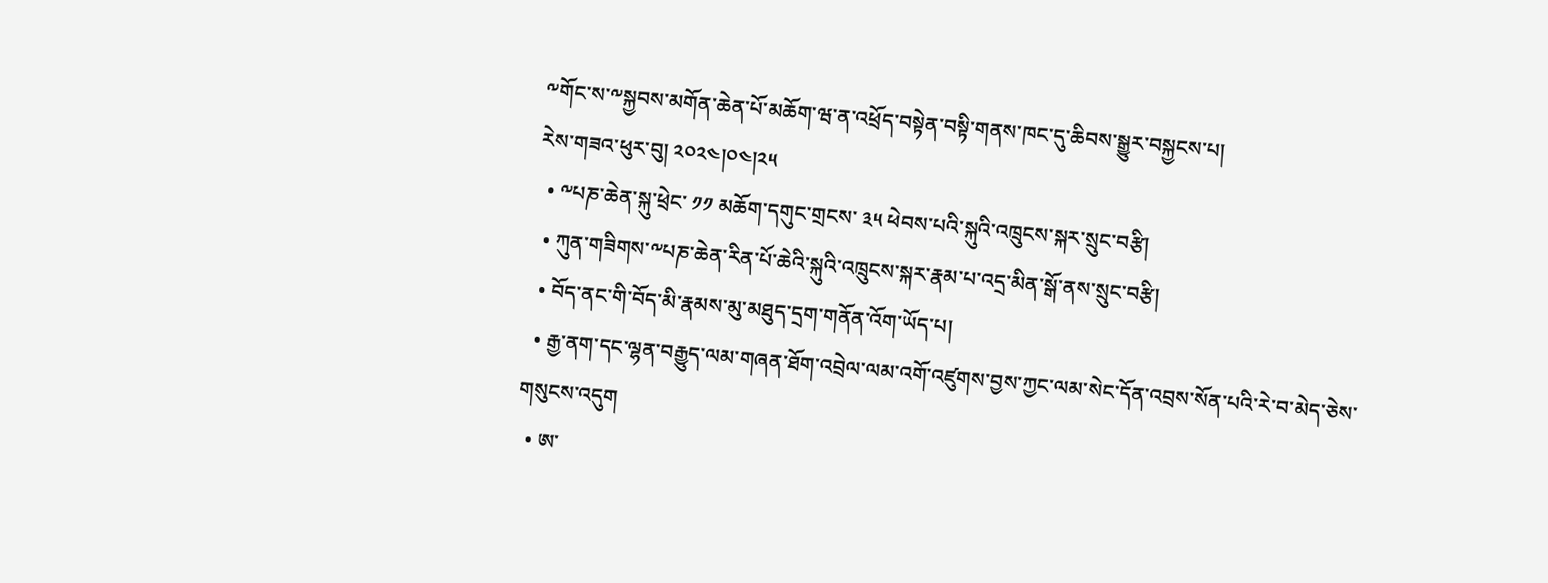༸གོང་ས་༸སྐྱབས་མགོན་ཆེན་པོ་མཆོག་ཝ་ན་འཕྲོད་བསྟེན་བསྟི་གནས་ཁང་དུ་ཆིབས་སྒྱུར་བསྐྱངས་པ།
རེས་གཟའ་ཕུར་བུ། ༢༠༢༤།༠༤།༢༥
  • ༸པཎ་ཆེན་སྐུ་ཕྲེང་ ༡༡ མཆོག་དགུང་གྲངས་ ༣༥ ཕེབས་པའི་སྐུའི་འཁྲུངས་སྐར་སྲུང་བརྩི།
  • ཀུན་གཟིགས་༸པཎ་ཆེན་རིན་པོ་ཆེའི་སྐུའི་འཁྲུངས་སྐར་རྣམ་པ་འདྲ་མིན་སྒོ་ནས་སྲུང་བརྩི།
  • བོད་ནང་གི་བོད་མི་རྣམས་མུ་མཐུད་དྲག་གནོན་འོག་ཡོད་པ།
  • རྒྱ་ནག་དང་ལྷན་བརྒྱུད་ལམ་གཞན་ཐོག་འབྲེལ་ལམ་འགོ་འཛུགས་བྱས་ཀྱང་ལམ་སེང་དོན་འབྲས་སོན་པའི་རེ་བ་མེད་ཅེས་གསུངས་འདུག
  • ཨ་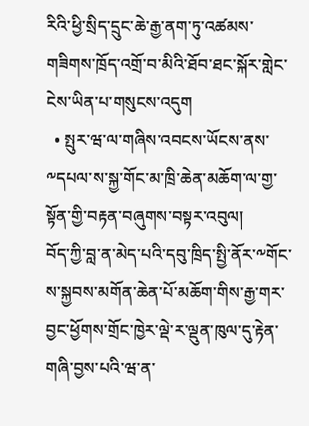རིའི་ཕྱི་སྲིད་དྲུང་ཆེ་རྒྱ་ནག་ཏུ་འཚམས་གཟིགས་ཁྲོད་འགྲོ་བ་མིའི་ཐོབ་ཐང་སྐོར་གླེང་ངེས་ཡིན་པ་གསུངས་འདུག
  • སྤུར་ཝ་ལ་གཞིས་འབངས་ཡོངས་ནས་༸དཔལ་ས་སྐྱ་གོང་མ་ཁྲི་ཆེན་མཆོག་ལ་གྱ་སྟོན་གྱི་བརྟན་བཞུགས་བསྟར་འབུལ།
བོད་ཀྱི་བླ་ན་མེད་པའི་དབུ་ཁྲིད་སྤྱི་ནོར་༸གོང་ས་སྐྱབས་མགོན་ཆེན་པོ་མཆོག་གིས་རྒྱ་གར་བྱང་ཕྱོགས་གྲོང་ཁྱེར་ལྡེ་ར་ལྡུན་ཁུལ་དུ་རྟེན་གཞི་བྱས་པའི་ཝ་ན་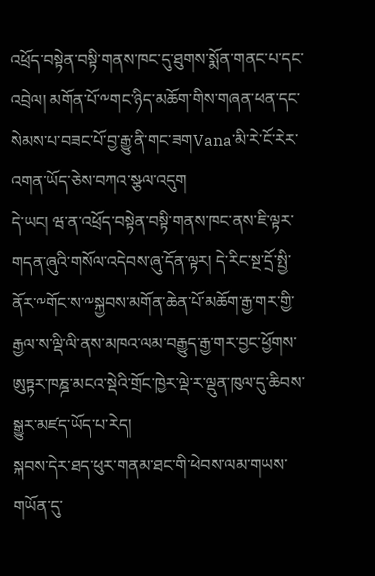འཕྲོད་བསྟེན་བསྟི་གནས་ཁང་དུ་ཐུགས་སྨོན་གནང་པ་དང་འབྲེལ། མགོན་པོ་༸གང་ཉིད་མཆོག་གིས་གཞན་ཕན་དང་སེམས་པ་བཟང་པོ་བྱ་རྒྱུ་ནི་གང་ཟགVana་མི་རེ་ངོ་རེར་འགན་ཡོད་ཅེས་བཀའ་སྩལ་འདུག
དེ་ཡང། ཝ་ན་འཕྲོད་བསྟེན་བསྟི་གནས་ཁང་ནས་ཇི་ལྟར་གདན་ཞུའི་གསོལ་འདེབས་ཞུ་དོན་ལྟར། དེ་རིང་སྔ་དྲོ་སྤྱི་ནོར་༸གོང་ས་༸སྐྱབས་མགོན་ཆེན་པོ་མཆོག་རྒྱ་གར་གྱི་རྒྱལ་ས་ལྡི་ལི་ནས་མཁའ་ལམ་བརྒྱུད་རྒྱ་གར་བྱང་ཕྱོགས་ཨུཏྟར་ཁཎྜ་མངའ་སྡེའི་གྲོང་ཁྱེར་ལྡེ་ར་ལྡུན་ཁུལ་དུ་ཆིབས་སྒྱུར་མཛད་ཡོད་པ་རེད།
སྐབས་དེར་ཐད་ཕུར་གནམ་ཐང་གི་ཕེབས་ལམ་གཡས་གཡོན་དུ་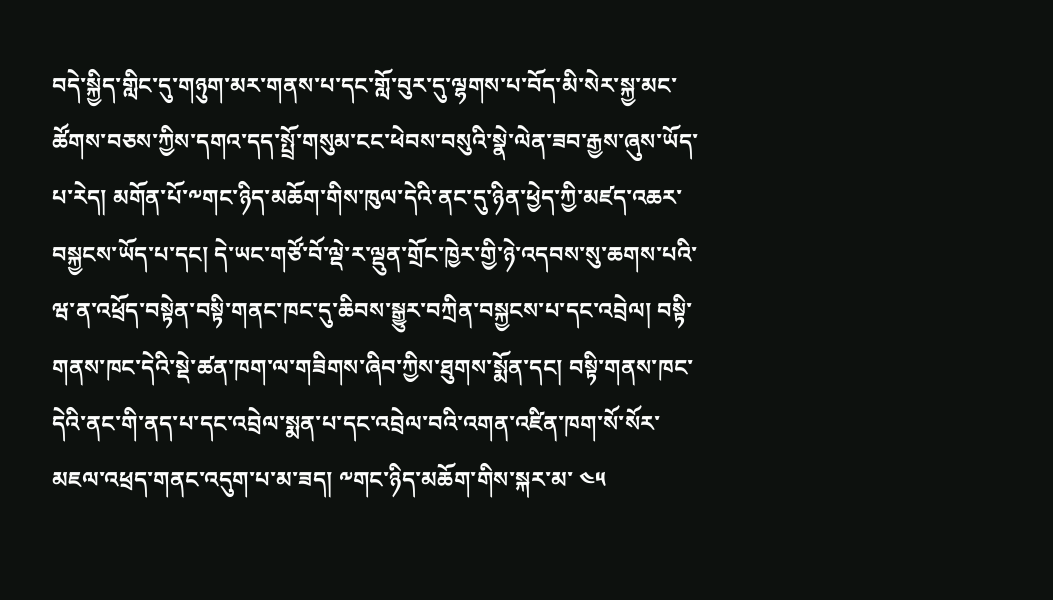བདེ་སྐྱིད་གླིང་དུ་གཉུག་མར་གནས་པ་དང་གློ་བུར་དུ་ལྷགས་པ་བོད་མི་སེར་སྐྱ་མང་ཚོགས་བཅས་ཀྱིས་དགའ་དད་སྤྲོ་གསུམ་ངང་ཕེབས་བསུའི་སྣེ་ལེན་ཟབ་རྒྱས་ཞུས་ཡོད་པ་རེད། མགོན་པོ་༸གང་ཉིད་མཆོག་གིས་ཁུལ་དེའི་ནང་དུ་ཉིན་ཕྱེད་ཀྱི་མཛད་འཆར་བསྐྱངས་ཡོད་པ་དང། དེ་ཡང་གཙོ་བོ་ལྡེ་ར་ལྡུན་གྲོང་ཁྱེར་གྱི་ཉེ་འདབས་སུ་ཆགས་པའི་ཝ་ན་འཕྲོད་བསྟེན་བསྟི་གནང་ཁང་དུ་ཆིབས་སྒྱུར་བཀྲིན་བསྐྱངས་པ་དང་འབྲེལ། བསྟི་གནས་ཁང་དེའི་སྡེ་ཚན་ཁག་ལ་གཟིགས་ཞིབ་ཀྱིས་ཐུགས་སྨོན་དང། བསྟི་གནས་ཁང་དེའི་ནང་གི་ནད་པ་དང་འབྲེལ་སྨན་པ་དང་འབྲེལ་བའི་འགན་འཛིན་ཁག་སོ་སོར་མཇལ་འཕྲད་གནང་འདུག་པ་མ་ཟད། ༸གང་ཉིད་མཆོག་གིས་སྐར་མ་ ༤༥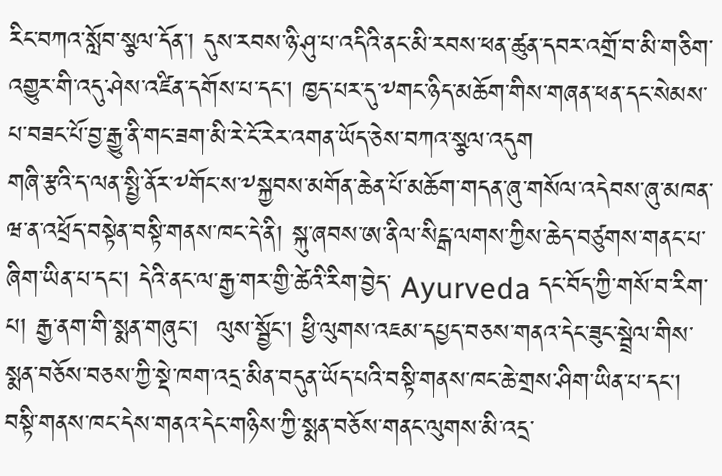རིང་བཀའ་སློབ་སྩལ་དོན་། དུས་རབས་ཉི་ཤུ་པ་འདིའི་ནང་མི་རབས་ཕན་ཚུན་དབར་འགྲོ་བ་མི་གཅིག་འགྱུར་གི་འདུ་ཤེས་འཛིན་དགོས་པ་དང། ཁྱད་པར་དུ་༸གང་ཉིད་མཆོག་གིས་གཞན་ཕན་དང་སེམས་པ་བཟང་པོ་བྱ་རྒྱུ་ནི་གང་ཟག་མི་རེ་ངོ་རེར་འགན་ཡོད་ཅེས་བཀའ་སྩལ་འདུག
གཞི་རྩའི་ད་ལན་སྤྱི་ནོར་༸གོང་ས་༸སྐྱབས་མགོན་ཆེན་པོ་མཆོག་གདན་ཞུ་གསོལ་འདེབས་ཞུ་མཁན་ཝ་ན་འཕྲོད་བསྟེན་བསྟི་གནས་ཁང་དེ་ནི། སྐུ་ཞབས་ཨ་ནིལ་སིངྒ་ལགས་ཀྱིས་ཆེད་བཙུགས་གནང་པ་ཞིག་ཡིན་པ་དང། དེའི་ནང་ལ་རྒྱ་གར་གྱི་ཚེའི་རིག་བྱེད་ Ayurveda དང་བོད་ཀྱི་གསོ་བ་རིག་པ། རྒྱ་ནག་གི་སྨན་གཞུང་།  ལུས་སྦྱོང། ཕྱི་ལུགས་འཇམ་དཔྱད་བཅས་གནའ་དེང་ཟུང་སྦྲེལ་གིས་སྨན་བཅོས་བཅས་ཀྱི་སྡེ་ཁག་འདྲ་མིན་བདུན་ཡོད་པའི་བསྟི་གནས་ཁང་ཆེ་གྲས་ཤིག་ཡིན་པ་དང། བསྟི་གནས་ཁང་དེས་གནའ་དེང་གཉིས་ཀྱི་སྨན་བཅོས་གནང་ལུགས་མི་འདྲ་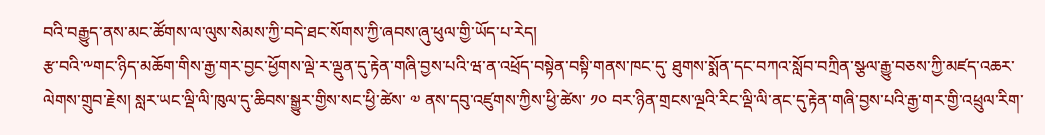བའི་བརྒྱུད་ནས་མང་ཚོགས་ལ་ལུས་སེམས་ཀྱི་བདེ་ཐང་སོགས་ཀྱི་ཞབས་ཞུ་ཕུལ་གྱི་ཡོད་པ་རེད།
རྩ་བའི་༸གང་ཉིད་མཆོག་གིས་རྒྱ་གར་བྱང་ཕྱོགས་ལྡེ་ར་ལྡུན་དུ་རྟེན་གཞི་བྱས་པའི་ཝ་ན་འཕྲོད་བསྟེན་བསྟི་གནས་ཁང་དུ་ ཐུགས་སྨོན་དང་བཀའ་སློབ་བཀྲིན་སྩལ་རྒྱུ་བཅས་ཀྱི་མཛད་འཆར་ལེགས་གྲུབ་རྗེས། སླར་ཡང་ལྡི་ལི་ཁུལ་དུ་ཆིབས་སྒྱུར་གྱིས་སང་ཕྱི་ཚེས་ ༧ ནས་དབུ་འཛུགས་ཀྱིས་ཕྱི་ཚེས་ ༡༠ བར་ཉིན་གྲངས་ལྔའི་རིང་ལྡི་ལི་ནང་དུ་རྟེན་གཞི་བྱས་པའི་རྒྱ་གར་གྱི་འཕྲུལ་རིག་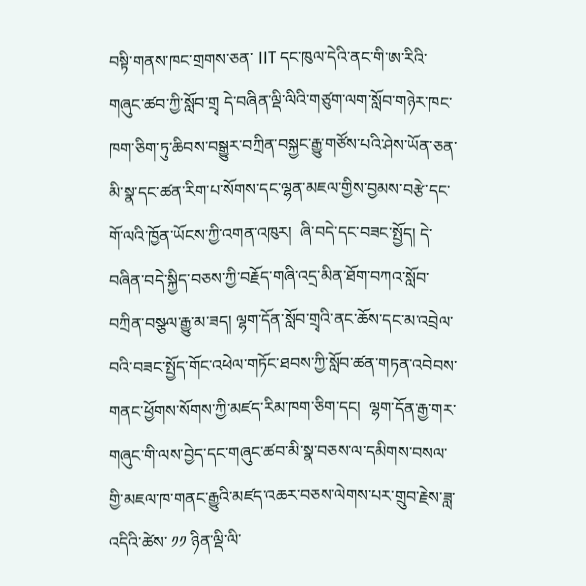བསྟི་གནས་ཁང་གྲགས་ཅན་ IIT དང་ཁུལ་དེའི་ནང་གི་ཨ་རིའི་གཞུང་ཚབ་ཀྱི་སློབ་གྲྭ དེ་བཞིན་ལྡི་ལིའི་གཙུག་ལག་སློབ་གཉེར་ཁང་ཁག་ཅིག་ཏུ་ཆིབས་བསྒྱུར་བཀྲིན་བསྐྱང་རྒྱུ་གཙོས་པའི་ཤེས་ཡོན་ཅན་མི་སྣ་དང་ཚན་རིག་པ་སོགས་དང་ལྷན་མཇལ་གྱིས་བྱམས་བརྩེ་དང་གོ་ལའི་ཁྱོན་ཡོངས་ཀྱི་འགན་འཁུར།  ཞི་བདེ་དང་བཟང་སྤྱོད། དེ་བཞིན་བདེ་སྐྱིད་བཅས་ཀྱི་བརྗོད་གཞི་འདྲ་མིན་ཐོག་བཀའ་སློབ་བཀྲིན་བསྩལ་རྒྱུ་མ་ཟད། ལྷག་དོན་སློབ་གྲྭའི་ནང་ཆོས་དང་མ་འབྲེལ་བའི་བཟང་སྤྱོད་གོང་འཕེལ་གཏོང་ཐབས་ཀྱི་སློབ་ཚན་གཏན་འབེབས་གནང་ཕྱོགས་སོགས་ཀྱི་མཛད་རིམ་ཁག་ཅིག་དང།  ལྷག་དོན་རྒྱ་གར་གཞུང་གི་ལས་བྱེད་དང་གཞུང་ཚབ་མི་སྣ་བཅས་ལ་དམིགས་བསལ་གྱི་མཇལ་ཁ་གནང་རྒྱུའི་མཛད་འཆར་བཅས་ལེགས་པར་གྲུབ་རྗེས་ཟླ་འདིའི་ཚེས་ ༡༡ ཉིན་ལྡི་ལི་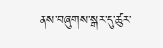ནས་བཞུགས་སྒར་དུ་ཚུར་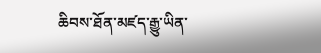ཆིབས་ཐོན་མཛད་རྒྱུ་ཡིན་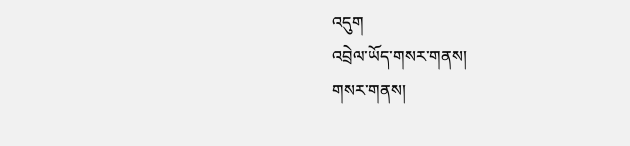འདུག
འབྲེལ་ཡོད་གསར་གནས།
གསར་གནས།